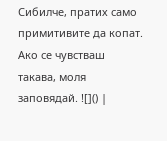Сибилче, пратих само примитивите да копат. Ако се чувстваш такава, моля заповядай. ![]() |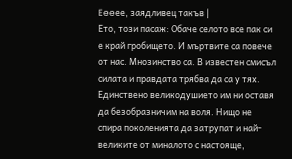Eeeее, заядливец такъв |
Ето, този пасаж: Обаче селото все пак си е край гробището. И мъртвите са повече от нас. Мнозинство са. В известен смисъл силата и правдата трябва да са у тях. Единствено великодушието им ни оставя да безобразничим на воля. Нищо не спира поколенията да затрупат и най-великите от миналото с настояще,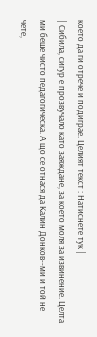което да ги отрече и подиграе. Целият текст : Натиснете тук |
| Сибила, сигур е прозвучало като заяждане, за което моля за извинение. Целта ми беше чисто педагогическа. А що се отнася да Калин Донков--ми и той не чете,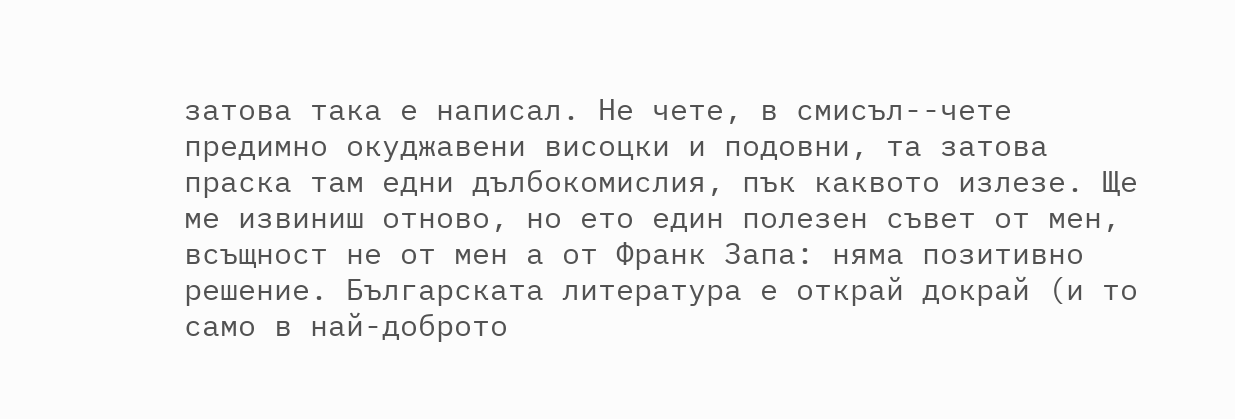затова така е написал. Не чете, в смисъл--чете предимно окуджавени висоцки и подовни, та затова праска там едни дълбокомислия, пък каквото излезе. Ще ме извиниш отново, но ето един полезен съвет от мен, всъщност не от мен а от Франк Запа: няма позитивно решение. Българската литература е открай докрай (и то само в най-доброто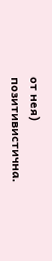от нея) позитивистична.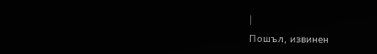|
Пошъл, извинен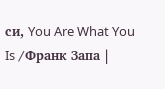си, You Are What You Is /Франк Запа |